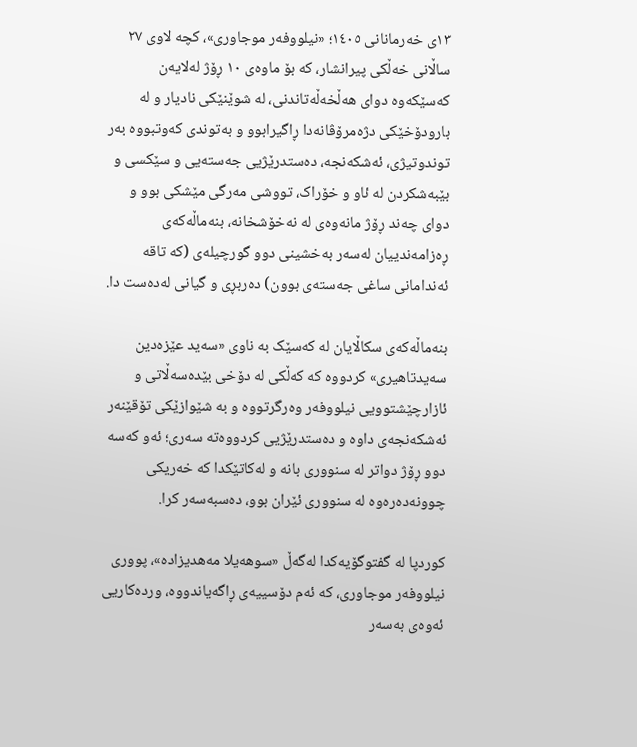۱۳ی خەرمانانی ١٤٠٥؛ «نیلووفەر موجاوری»، کچە لاوی ۲۷ ساڵانی خەڵکی پیرانشار، کە بۆ ماوەی ۱۰ ڕۆژ لەلایەن کەسێکەوە دوای هەڵخەڵەتاندنی، لە شوێنێکی نادیار و لە بارودۆخێکی دژەمرۆڤانەدا ڕاگیرابوو و بەتوندی کەوتبووە بەر توندوتیژی، ئەشکەنجە، دەستدرێژیی جەستەیی و سێکسی و بێبەشکردن لە ئاو و خۆراک، تووشی مەرگی مێشکی بوو و دوای چەند ڕۆژ مانەوەی لە نەخۆشخانە، بنەماڵەکەی ڕەزامەندییان لەسەر بەخشینی دوو گورچیلەی (کە تاقە ئەندامانی ساغی جەستەی بوون) دەربڕی و گیانی لەدەست دا.

بنەماڵەکەی سکاڵایان لە کەسێک بە ناوی «سەید عێزەدین سەیدتاهیری» کردووە کە کەڵکی لە دۆخی بێدەسەڵاتی و ئازارچێشتوویی نیلووفەر وەرگرتووە و بە شێوازێکی تۆقێنەر ئەشکەنجەی داوە و دەستدرێژیی کردووەتە سەری؛ ئەو کەسە دوو ڕۆژ دواتر لە سنووری بانە و لەکاتێکدا کە خەریکی چوونەدەرەوە لە سنووری ئێران بوو، دەسبەسەر کرا.

کوردپا لە گفتوگۆیەکدا لەگەڵ «سوهەیلا مەهدیزادە»، پووری نیلووفەر موجاوری، کە ئەم دۆسییەی ڕاگەیاندووە، وردەکاریی ئەوەی بەسەر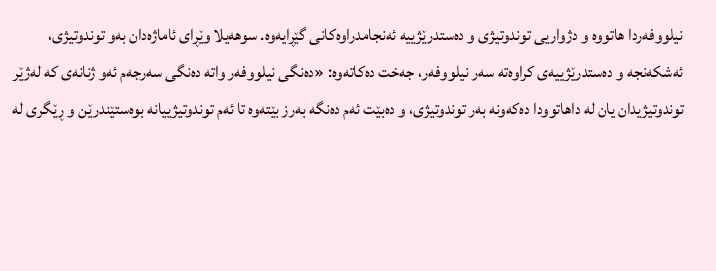نیلووفەردا هاتووە و دژواریی توندوتیژی و دەستدرێژییە ئەنجامدراوەکانی گێڕایەوە. سوهەیلا وێڕای ئاماژەدان بەو توندوتیژی، ئەشکەنجە و دەستدرێژییەی کراوەتە سەر نیلووفەر، جەخت دەکاتەوە: «دەنگی نیلووفەر واتە دەنگی سەرجەم ئەو ژنانەی کە لەژێر توندوتیژیدان یان لە داهاتوودا دەکەونە بەر توندوتیژی، و دەبێت ئەم دەنگە بەرز بێتەوە تا ئەم توندوتیژییانە بوەستێندرێن و ڕێگری لە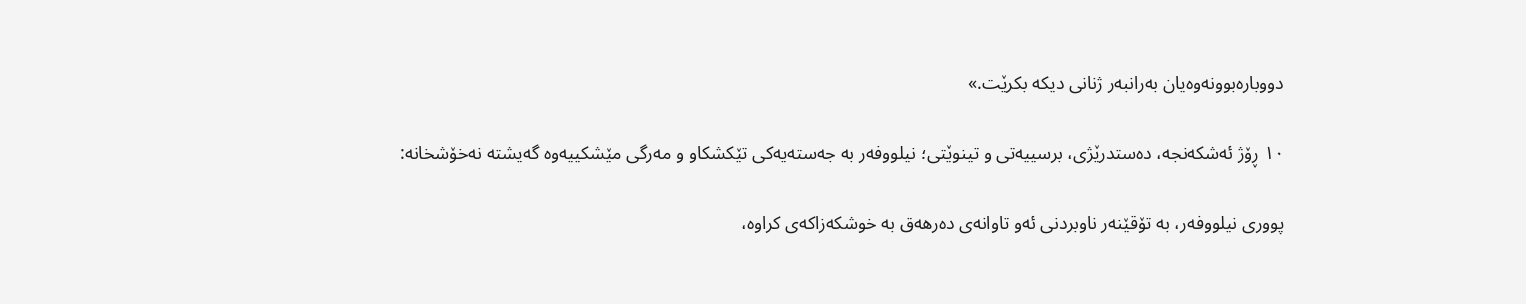دووبارەبوونەوەیان بەرانبەر ژنانی دیکە بکرێت.»

١٠ ڕۆژ ئەشکەنجە، دەستدرێژی، برسییەتی و تینوێتی؛ نیلووفەر بە جەستەیەکی تێکشکاو و مەرگی مێشکییەوە گەیشتە نەخۆشخانە:

پووری نیلووفەر، بە تۆقێنەر ناوبردنی ئەو تاوانەی دەرهەق بە خوشکەزاکەی کراوە،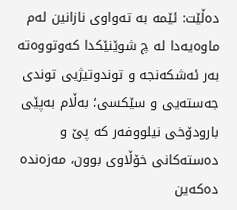دەڵێت: ئێمە بە تەواوی نازانین لەم ماوەیەدا لە چ شوێنێکدا کەوتووەتە بەر ئەشکەنجە و توندوتیژیی توندی جەستەیی و سێکسی؛ بەڵام بەپێی بارودۆخی نیلووفەر کە پێ و دەستەکانی خۆڵاوی بوون، مەزەندە دەکەین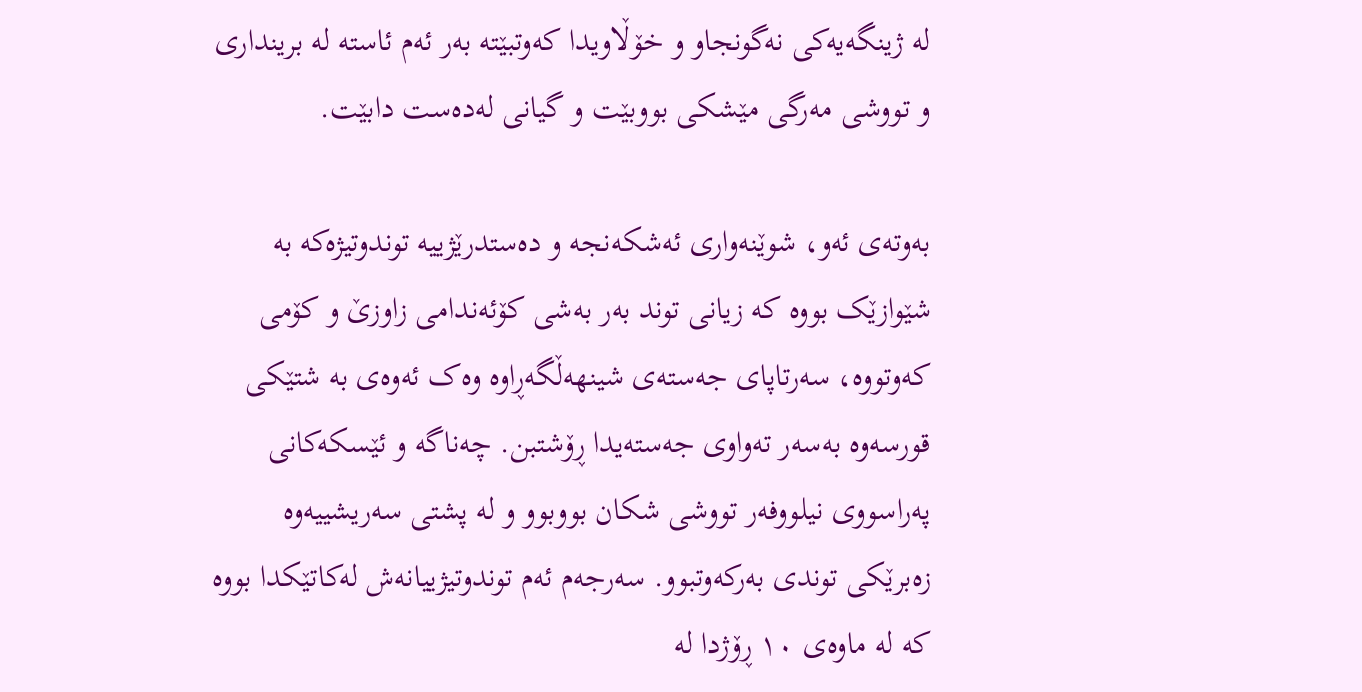لە ژینگەیەکی نەگونجاو و خۆڵاویدا کەوتبێتە بەر ئەم ئاستە لە برینداری و تووشی مەرگی مێشکی بووبێت و گیانی لەدەست دابێت.

بەوتەی ئەو، شوێنەواری ئەشکەنجە و دەستدرێژییە توندوتیژەکە بە شێوازێک بووە کە زیانی توند بەر بەشی کۆئەندامی زاوزێ و کۆمی کەوتووە، سەرتاپای جەستەی شینهەڵگەڕاوە وەک ئەوەی بە شتێکی قورسەوە بەسەر تەواوی جەستەیدا ڕۆشتبن. چەناگە و ئێسکەکانی پەراسووی نیلووفەر تووشی شکان بووبوو و لە پشتی سەریشییەوە زەبرێکی توندی بەرکەوتبوو. سەرجەم ئەم توندوتیژییانەش لەکاتێکدا بووە کە لە ماوەی ۱۰ ڕۆژدا لە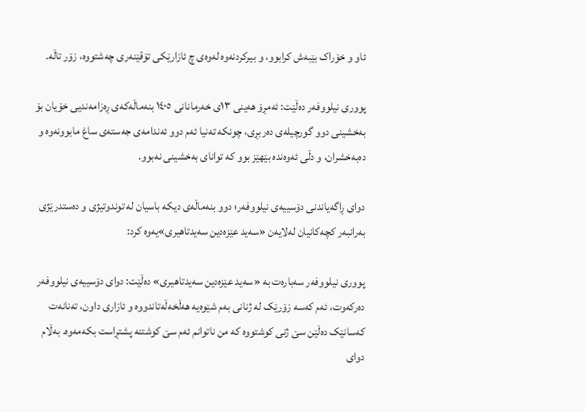ئاو و خۆراک بێبەش کرابوو، و بیرکردنەوە لەوەی چ ئازارێکی تۆقێنەری چەشتووە، زۆر تاڵە.

پووری نیلووفەر دەڵێت: ئەمڕۆ هەینی ۱۳ی خەرمانانی ١٤٠٥ بنەماڵەکەی ڕەزامەندیی خۆیان بۆ بەخشینی دوو گورچیلەی دەربڕی، چونکە تەنیا ئەم دوو ئەندامەی جەستەی ساغ مابوونەوە و دەبەخشران، و دڵی ئەوەندە بێهێز بوو کە توانای بەخشینی نەبوو.

دوای ڕاگەیاندنی دۆسییەی نیلووفەر؛ دوو بنەماڵەی دیکە باسیان لە توندوتیژی و دەستدرێژی بەرانبەر کچەکانیان لەلایەن «سەید عێزەدین سەیدتاهیری»یەوە کرد:

پووری نیلووفەر سەبارەت بە «سەید عێزەدین سەیدتاهیری» دەڵێت: دوای دۆسییەی نیلووفەر دەرکەوت، ئەم کەسە زۆرێک لە ژنانی بەم شێوەیە هەڵخەڵەتاندووە و ئازاری داون، تەنانەت کەسانێک دەڵێن سێ ژنی کوشتووە کە من ناتوانم ئەم سێ کوشتنە پشتڕاست بکەمەوە. بەڵام دوای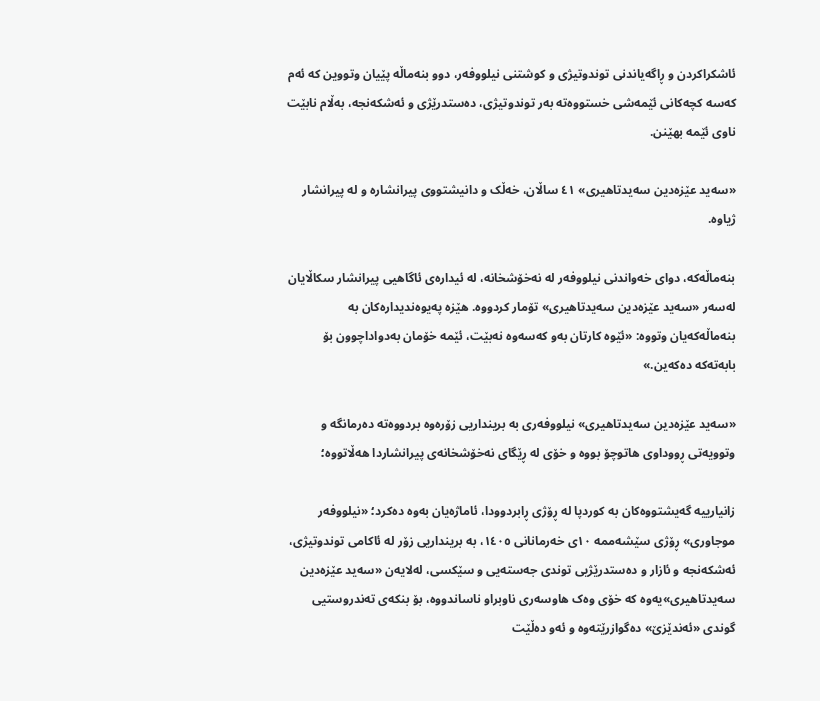ئاشکراکردن و ڕاگەیاندنی توندوتیژی و کوشتنی نیلووفەر، دوو بنەماڵە پێیان وتووین کە ئەم کەسە کچەکانی ئێمەشی خستووەتە بەر توندوتیژی، دەستدرێژی و ئەشکەنجە، بەڵام نابێت ناوی ئێمە بهێنن.

«سەید عێزەدین سەیدتاهیری» ٤۱ ساڵان، خەڵک و دانیشتووی پیرانشارە و لە پیرانشار ژیاوە.

بنەماڵەکە، دوای خەواندنی نیلووفەر لە نەخۆشخانە، لە ئیدارەی ئاگاهیی پیرانشار سکاڵایان لەسەر «سەید عێزەدین سەیدتاهیری» تۆمار کردووە. هێزە پەیوەندیدارەکان بە بنەماڵەکەیان وتووە: «ئێوە کارتان بەو کەسەوە نەبێت، ئێمە خۆمان بەدواداچوون بۆ بابەتەکە دەکەین.»

«سەید عێزەدین سەیدتاهیری» نیلووفەری بە برینداریی زۆرەوە بردووەتە دەرمانگە و وتوویەتی ڕووداوی هاتوچۆ بووە و خۆی لە ڕێگای نەخۆشخانەی پیرانشاردا هەڵاتووە؛

زانیارییە گەیشتووەکان بە کوردپا لە ڕۆژی ڕابردوودا، ئاماژەیان بەوە دەکرد؛ «نیلووفەر موجاوری» ڕۆژی سێشەممە ۱۰ی خەرمانانی ١٤٠٥، بە برینداریی زۆر لە ئاکامی توندوتیژی، ئەشکەنجە و ئازار و دەستدرێژیی توندی جەستەیی و سێکسی، لەلایەن «سەید عێزەدین سەیدتاهیری»یەوە کە خۆی وەک هاوسەری ناوبراو ناساندووە، بۆ بنکەی تەندروستیی گوندی «ئەندێزێ» دەگوازرێتەوە و ئەو دەڵێت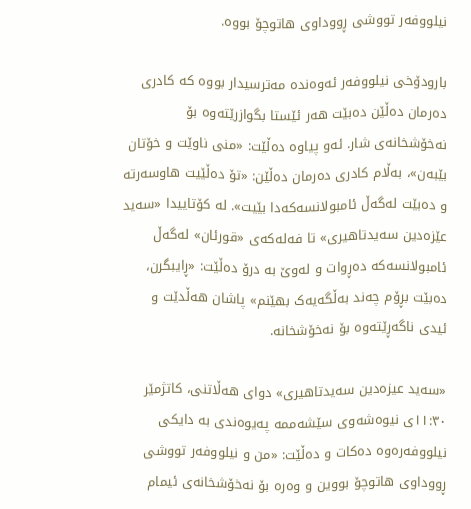نیلووفەر تووشی ڕووداوی هاتوچۆ بووە.

بارودۆخی نیلووفەر ئەوەندە مەترسیدار بووە کە کادری دەرمان دەڵێن دەبێت هەر ئێستا بگوازرێتەوە بۆ نەخۆشخانەی شار. ئەو پیاوە دەڵێت: «منی ناوێت و خۆتان بێبەن»، بەڵام کادری دەرمان دەڵێن: «تۆ دەڵێیت هاوسەرتە و دەبێت لەگەڵ ئامبولانسەکەدا بێیت». لە کۆتاییدا «سەید عێزەدین سەیدتاهیری» تا فەلەکەی «قورئان» لەگەڵ ئامبولانسەکە دەڕوات و لەوێ بە درۆ دەڵێت: «ڕایبگرن، دەبێت بڕۆم چەند بەڵگەیەک بهێنم» پاشان هەڵدێت و ئیدی ناگەڕێتەوە بۆ نەخۆشخانە.

«سەید عیزەدین سەیدتاهیری» دوای هەڵاتنی، کاتژمێر ۱۱:۳۰ی نیوەشەوی سێشەممە پەیوەندی بە دایکی نیلووفەرەوە دەکات و دەڵێت: «من و نیلووفەر تووشی ڕووداوی هاتوچۆ بووین و وەرە بۆ نەخۆشخانەی ئیمام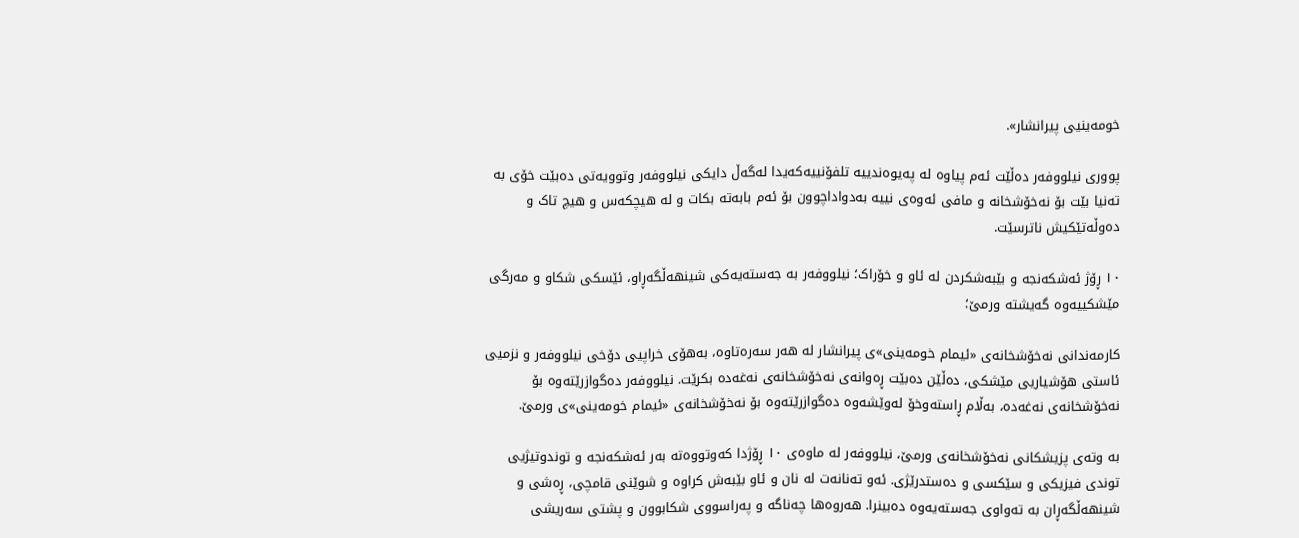خومەینیی پیرانشار».

پووری نیلووفەر دەڵێت ئەم پیاوە لە پەیوەندییە تلفۆنییەکەیدا لەگەڵ دایکی نیلووفەر وتوویەتی دەبێت خۆی بە تەنیا بێت بۆ نەخۆشخانە و مافی ئەوەی نییە بەدواداچوون بۆ ئەم بابەتە بکات و لە هیچکەس و هیچ تاک و دەوڵەتێکیش ناترسێت.

١٠ ڕۆژ ئەشکەنجە و بێبەشکردن لە ئاو و خۆراک؛ نیلووفەر بە جەستەیەکی شینهەڵگەڕاو، ئێسکی شکاو و مەرگی مێشکییەوە گەیشتە ورمێ؛

کارمەندانی نەخۆشخانەی «ئیمام خومەینی»ی پیرانشار لە هەر سەرەتاوە، بەهۆی خراپیی دۆخی نیلووفەر و نزمیی ئاستی هۆشیاریی مێشکی، دەڵێن دەبێت ڕەوانەی نەخۆشخانەی نەغەدە بکرێت. نیلووفەر دەگوازرێتەوە بۆ نەخۆشخانەی نەغەدە، بەڵام ڕاستەوخۆ لەوێشەوە دەگوازرێتەوە بۆ نەخۆشخانەی «ئیمام خومەینی»ی ورمێ.

بە وتەی پزیشکانی نەخۆشخانەی ورمێ، نیلووفەر لە ماوەی ۱۰ ڕۆژدا کەوتووەتە بەر ئەشکەنجە و توندوتیژیی توندی فیزیکی و سێکسی و دەستدرێژی. ئەو تەنانەت لە نان و ئاو بێبەش کراوە و شوێنی قامچی، ڕەشی و شینهەڵگەڕان بە تەواوی جەستەیەوە دەبینرا. هەروەها چەناگە و پەراسووی شکابوون و پشتی سەریشی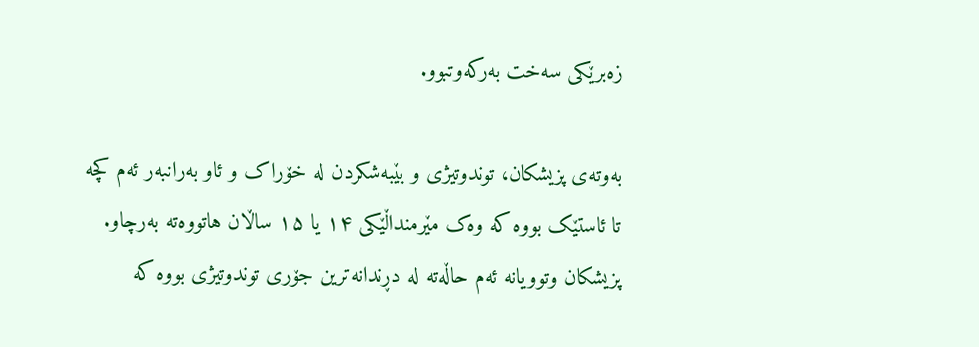زەبرێکی سەخت بەرکەوتبوو.

بەوتەی پزیشکان، توندوتیژی و بێبەشکردن لە خۆراک و ئاو بەرانبەر ئەم کچە تا ئاستێک بووە کە وەک مێرمنداڵێکی ۱۴ یا ۱۵ ساڵان هاتووەتە بەرچاو. پزیشکان وتوویانە ئەم حاڵەتە لە دڕندانەترین جۆری توندوتیژی بووە کە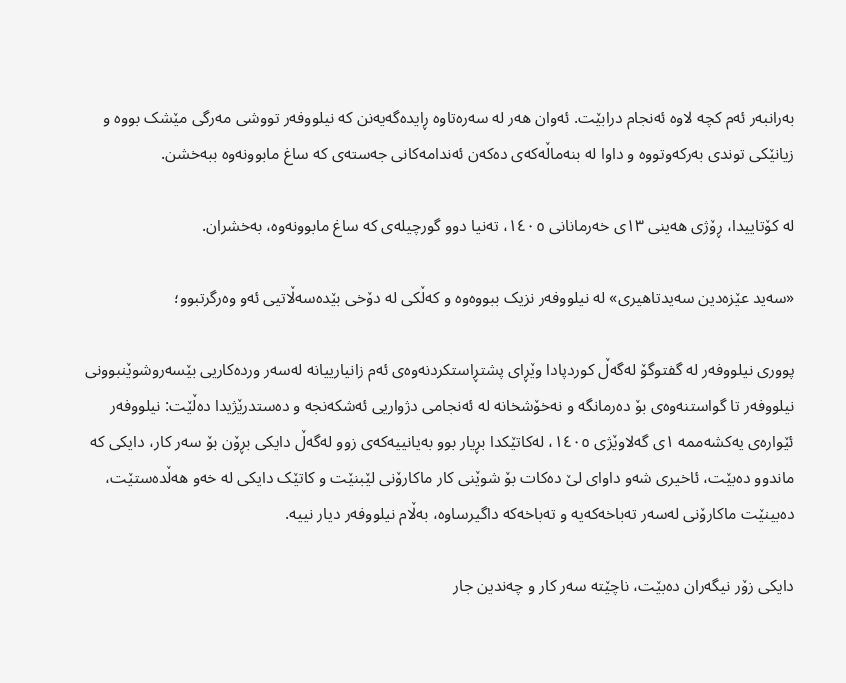بەرانبەر ئەم کچە لاوە ئەنجام درابێت. ئەوان هەر لە سەرەتاوە ڕایدەگەیەنن کە نیلووفەر تووشی مەرگی مێشک بووە و زیانێکی توندی بەرکەوتووە و داوا لە بنەماڵەکەی دەکەن ئەندامەکانی جەستەی کە ساغ مابوونەوە ببەخشن.

لە کۆتاییدا، ڕۆژی هەینی ۱۳ی خەرمانانی ١٤٠٥، تەنیا دوو گورچیلەی کە ساغ مابوونەوە، بەخشران.

«سەید عێزەدین سەیدتاهیری» لە نیلووفەر نزیک ببووەوە و کەڵکی لە دۆخی بێدەسەڵاتیی ئەو وەرگرتبوو؛

پووری نیلووفەر لە گفتوگۆ لەگەڵ کوردپادا وێڕای پشتڕاستکردنەوەی ئەم زانیارییانە لەسەر وردەکاریی بێسەروشوێنبوونی نیلووفەر تا گواستنەوەی بۆ دەرمانگە و نەخۆشخانە لە ئەنجامی دژواریی ئەشکەنجە و دەستدرێژیدا دەڵێت: نیلووفەر ئێوارەی یەکشەممە ۱ی گەلاوێژی ١٤٠٥، لەکاتێکدا بڕیار بوو بەیانییەکەی زوو لەگەڵ دایکی بڕۆن بۆ سەر کار، دایکی کە ماندوو دەبێت، ئاخیری شەو داوای لێ دەکات بۆ شوێنی کار ماکارۆنی لێبنێت و کاتێک دایکی لە خەو هەڵدەستێت، دەبینێت ماکارۆنی لەسەر تەباخەکەیە و تەباخەکە داگیرساوە، بەڵام نیلووفەر دیار نییە.

دایکی زۆر نیگەران دەبێت، ناچێتە سەر کار و چەندین جار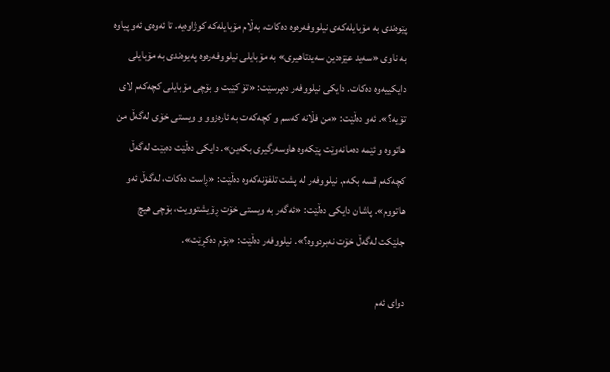پێوەندی بە مۆبایلەکەی نیلووفەرەوە دەکات، بەڵام مۆبایلەکە کوژاوەیە. تا ئەوەی ئەو پیاوە بە ناوی «سەید عێزەدین سەیدتاهیری» بە مۆبایلی نیلووفەرەوە پەیوەندی بە مۆبایلی دایکییەوە دەکات. دایکی نیلووفەر دەپرسێت: «تۆ کێیت و بۆچی مۆبایلی کچەکەم لای تۆیە؟». ئەو دەڵێت: «من فڵانە کەسم و کچەکەت بە ئارەزوو و ویستی خۆی لەگەڵ من هاتووە و ئێمە دەمانەوێت پێکەوە هاوسەرگیری بکەین». دایکی دەڵێت دەبێت لەگەڵ کچەکەم قسە بکەم. نیلووفەر لە پشت تلفۆنەکەوە دەڵێت: «ڕاست دەکات، لەگەڵ ئەو هاتووم». پاشان دایکی دەڵێت: «ئەگەر بە ویستی خۆت ڕۆیشتوویت، بۆچی هیچ جلێکت لەگەڵ خۆت نەبردووە؟». نیلووفەر دەڵێت: «بۆم دەکڕێت».

دوای ئەم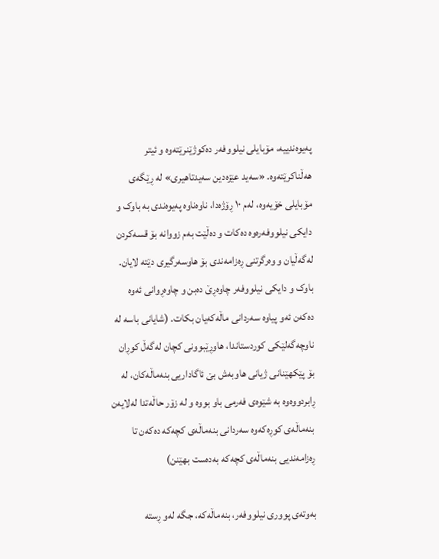پەیوەندییە، مۆبایلی نیلووفەر دەکوژێنرێتەوە و ئیتر هەڵناکرێتەوە. «سەید عێزەدین سەیدتاهیری» لە ڕێگەی مۆبایلی خۆیەوە، لەم ۱۰ ڕۆژەدا، ناوەناوە پەیوەندی بە باوک و دایکی نیلووفەرەوە دەکات و دەڵێت بەم زووانە بۆ قسەکردن لەگەڵیان و وەرگرتنی ڕەزامەندی بۆ هاوسەرگیری دێتە لایان. باوک و دایکی نیلووفەر چاوەڕێ دەبن و چاوەڕوانی ئەوە دەکەن ئەو پیاوە سەردانی ماڵەکەیان بکات. (شایانی باسە لە ناوچەگەلێکی کوردستاندا، هاوڕێبوونی کچان لەگەڵ کوڕان بۆ پێکهێنانی ژیانی هاوبەش بێ ئاگاداریی بنەماڵەکان، لە ڕابردووەوە بە شێوەی فەرمی باو بووە و لە زۆر حاڵەتدا لەلایەن بنەماڵەی کوڕەکەوە سەردانی بنەماڵەی کچەکە دەکەن تا ڕەزامەندیی بنەماڵەی کچەکە بەدەست بهێنن)

بەوتەی پووری نیلووفەر، بنەماڵەکە، جگە لەو ڕستە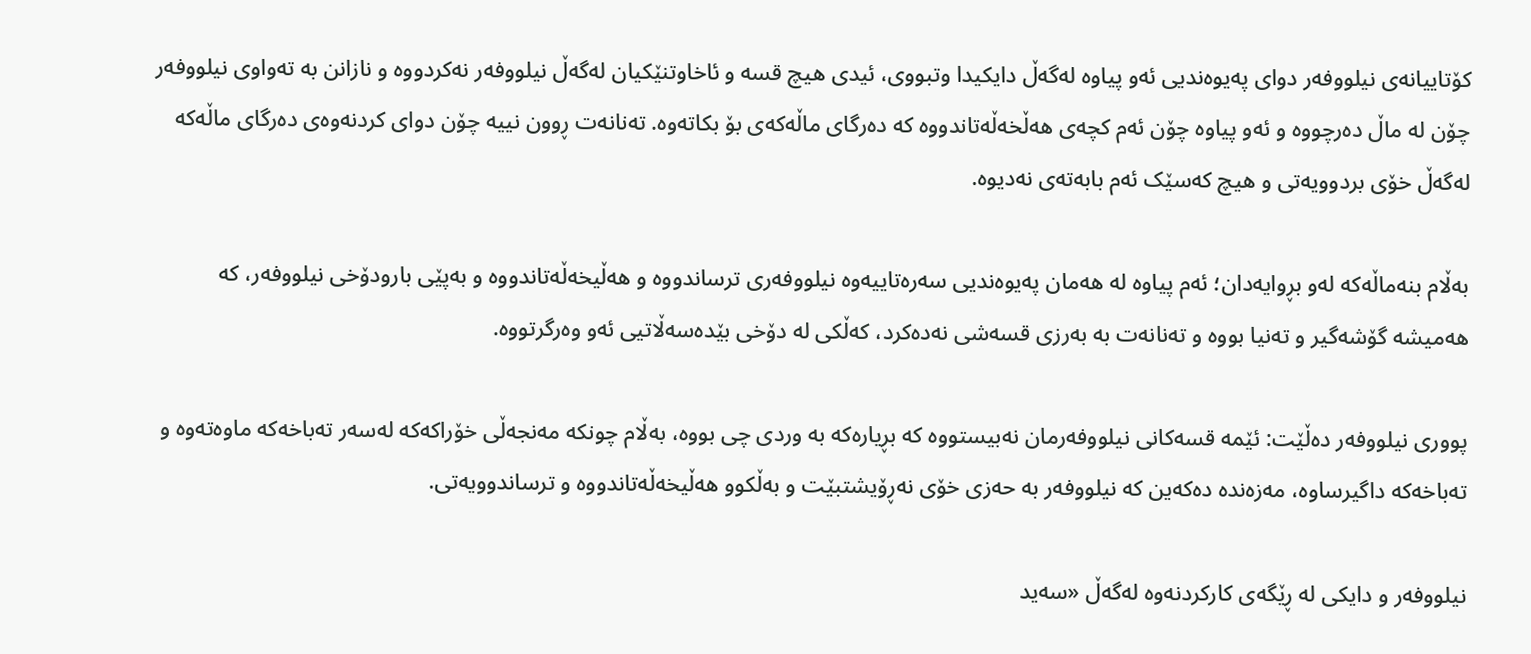کۆتاییانەی نیلووفەر دوای پەیوەندیی ئەو پیاوە لەگەڵ دایکیدا وتبووی، ئیدی هیچ قسە و ئاخاوتنێکیان لەگەڵ نیلووفەر نەکردووە و نازانن بە تەواوی نیلووفەر چۆن لە ماڵ دەرچووە و ئەو پیاوە چۆن ئەم کچەی هەڵخەڵەتاندووە کە دەرگای ماڵەکەی بۆ بکاتەوە. تەنانەت ڕوون نییە چۆن دوای کردنەوەی دەرگای ماڵەکە لەگەڵ خۆی بردوویەتی و هیچ کەسێک ئەم بابەتەی نەدیوە.

بەڵام بنەماڵەکە لەو بڕوایەدان؛ ئەم پیاوە لە هەمان پەیوەندیی سەرەتاییەوە نیلووفەری ترساندووە و هەڵیخەڵەتاندووە و بەپێی بارودۆخی نیلووفەر، کە هەمیشە گۆشەگیر و تەنیا بووە و تەنانەت بە بەرزی قسەشی نەدەکرد، کەڵکی لە دۆخی بێدەسەڵاتیی ئەو وەرگرتووە.

پووری نیلووفەر دەڵێت: ئێمە قسەکانی نیلووفەرمان نەبیستووە کە بڕیارەکە بە وردی چی بووە، بەڵام چونکە مەنجەڵی خۆراکەکە لەسەر تەباخەکە ماوەتەوە و تەباخەکە داگیرساوە، مەزەندە دەکەین کە نیلووفەر بە حەزی خۆی نەڕۆیشتبێت و بەڵکوو هەڵیخەڵەتاندووە و ترساندوویەتی.

نیلووفەر و دایکی لە ڕێگەی کارکردنەوە لەگەڵ «سەید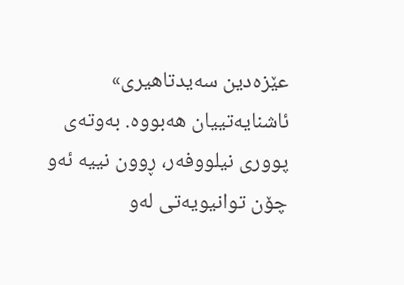عێزەدین سەیدتاهیری» ئاشنایەتییان هەبووە. بەوتەی پووری نیلووفەر، ڕوون نییە ئەو چۆن توانیویەتی لەو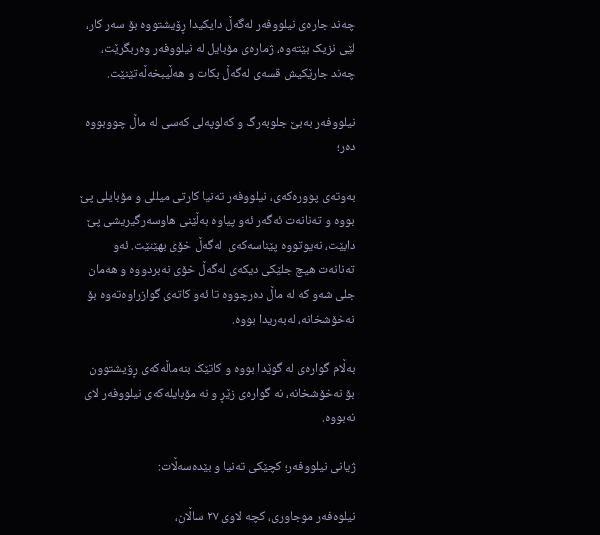چەند جارەی نیلووفەر لەگەڵ دایکیدا ڕۆیشتووە بۆ سەر کار، لێی نزیک بێتەوە، ژمارەی مۆبایل لە نیلووفەر وەربگرێت، چەند جارێکیش قسەی لەگەڵ بکات و هەڵیبخەڵەتێنێت.

نیلووفەر بەبێ جلوبەرگ و کەلوپەلی کەسی لە ماڵ چووبووە دەر؛

بەوتەی پوورەکەی، نیلووفەر تەنیا کارتی میللی و مۆبایلی پێ بووە و تەنانەت ئەگەر ئەو پیاوە بەڵێنی هاوسەرگیریشی پێ دابێت، نەیوتووە پێناسەکەی  لەگەڵ خۆی بهێنێت. ئەو تەنانەت هیچ جلێکی دیکەی لەگەڵ خۆی نەبردووە و هەمان جلی شەو کە لە ماڵ دەرچووە تا ئەو کاتەی گوازراوەتەوە بۆ نەخۆشخانە، لەبەریدا بووە.

بەڵام گوارەی لە گوێدا بووە و کاتێک بنەماڵەکەی ڕۆیشتوون بۆ نەخۆشخانە، نه گوارەی زێڕ و نه مۆبایلەکەی نیلووفەر لای نەبووە.

ژیانی نیلووفەر؛ کچێکی تەنیا و بێدەسەڵات:

نیلوەفەر موجاوری، کچە لاوی ۲۷ ساڵان،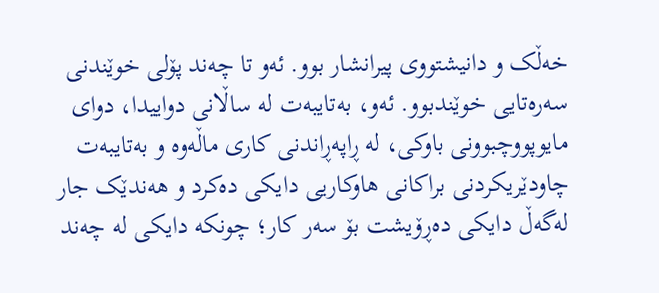خەڵک و دانیشتووی پیرانشار بوو. ئەو تا چەند پۆلی خوێندنی سەرەتایی خوێندبوو. ئەو، بەتایبەت لە ساڵانی دواییدا، دوای مایوپووچبوونی باوکی، لە ڕاپەڕاندنی کاری ماڵەوە و بەتایبەت چاودێریکردنی براکانی هاوکاریی دایکی دەکرد و هەندێک جار لەگەڵ دایکی دەڕۆیشت بۆ سەر کار؛ چونکە دایکی لە چەند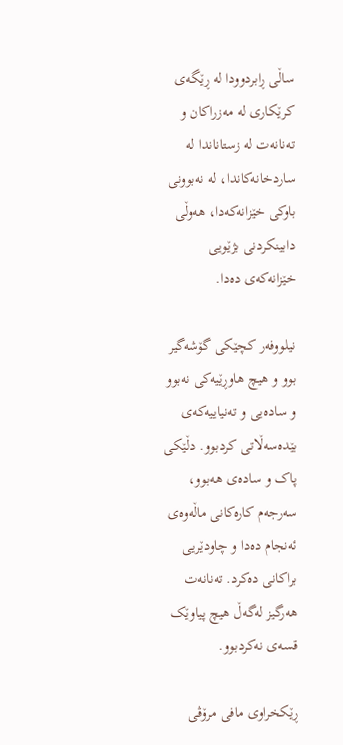ساڵی ڕابردوودا لە ڕێگەی کرێکاری لە مەزراکان و تەنانەت لە زستاناندا لە ساردخانەکاندا، لە نەبوونی باوکی خێزانەکەدا، هەوڵی دابینکردنی بژێویی خێزانەکەی دەدا.

نیلووفەر کچێکی گۆشەگیر بوو و هیچ هاوڕێیەکی نەبوو و سادەیی و تەنیاییەکەی بێدەسەڵاتی کردبوو. دڵێکی پاک و سادەی هەبوو، سەرجەم کارەکانی ماڵەوەی ئەنجام دەدا و چاودێریی براکانی دەکرد. تەنانەت هەرگیز لەگەڵ هیچ پیاوێک قسەی نەکردبوو.

ڕێکخراوی مافی مرۆڤی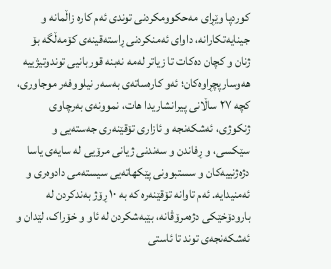کوردپا وێڕای مەحکوومکردنی توندی ئەم کارە زاڵمانە و جینایەتکارانە، داوای ئەمنکردنی ڕاستەقینەی کۆمەڵگە بۆ ژنان و کچان دەکات تا زیاتر لەمە نەبنە قوربانیی توندوتیژییە هەوسارپچڕاوەکان؛ ئەو کارەساتەی بەسەر نیلووفەر موجاوری، کچە ۲۷ ساڵانی پیرانشاریدا هات، نموونەی بەرچاوی ژنکوژی، ئەشکەنجە و ئازاری تۆقێنەری جەستەیی و سێکسی، و ڕفاندن و سەندنی ژیانی مرۆیی لە سایەی یاسا دژەژنییەکان و سستبوونی پێکهاتەیی سیستەمی دادوەری و ئەمنیدایە. ئەم تاوانە تۆقێنەرە کە بە ۱۰ ڕۆژ بەندکردن لە بارودۆخێکی دژەمرۆڤانە، بێبەشکردن لە ئاو و خۆراک، لێدان و ئەشکەنجەی توند تا ئاستی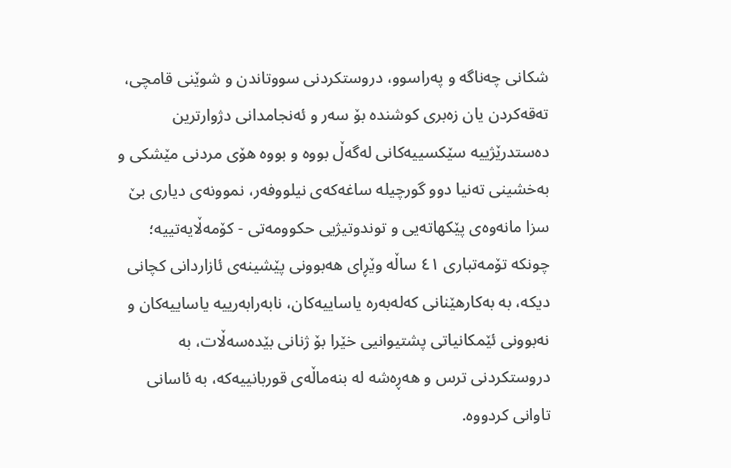شکانی چەناگە و پەراسوو، دروستکردنی سووتاندن و شوێنی قامچی، تەقەکردن یان زەبری کوشندە بۆ سەر و ئەنجامدانی دژوارترین دەستدرێژییە سێکسییەکانی لەگەڵ بووە و بووە هۆی مردنی مێشکی و بەخشینی تەنیا دوو گورچیلە ساغەکەی نیلووفەر، نموونەی دیاری بێ سزا مانەوەی پێکهاتەیی و توندوتیژیی حکوومەتی - کۆمەڵایەتییە؛ چونکە تۆمەتباری ٤۱ ساڵە وێڕای هەبوونی پێشینەی ئازاردانی کچانی دیکە، بە بەکارهێنانی کەلەبەرە یاساییەکان، نابەرابەرییە یاساییەکان و نەبوونی ئێمکانیاتی پشتیوانیی خێرا بۆ ژنانی بێدەسەڵات، بە دروستکردنی ترس و هەڕەشە لە بنەماڵەی قوربانییەکە، بە ئاسانی تاوانی کردووە.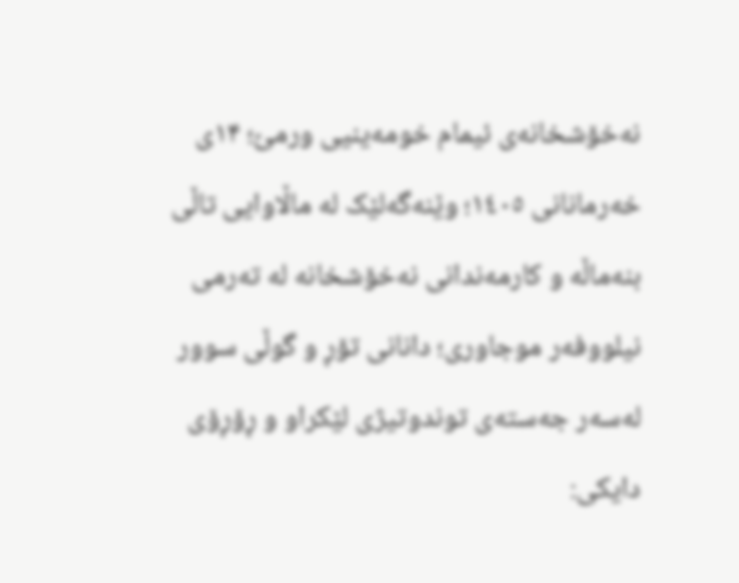نەخۆشخانەی ئیمام خومەینیی ورمێ؛ ۱۴ی خەرمانانی ١٤٠٥؛ وێنەگەلێک لە ماڵاوایی تاڵی بنەماڵە و کارمەندانی نەخۆشخانە لە تەرمی نیلووفەر موجاوری؛ دانانی تۆڕ و گوڵی سوور لەسەر جەستەی توندوتیژی لێکراو و ڕۆڕۆی دایکی: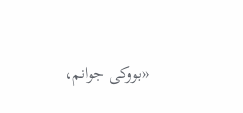«بووکی جوانم،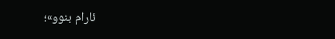ئارام بنوو»؛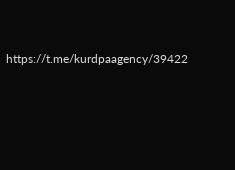https://t.me/kurdpaagency/39422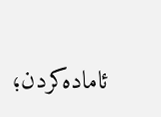ئامادەکردن؛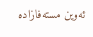ئەوین مستەفازادە